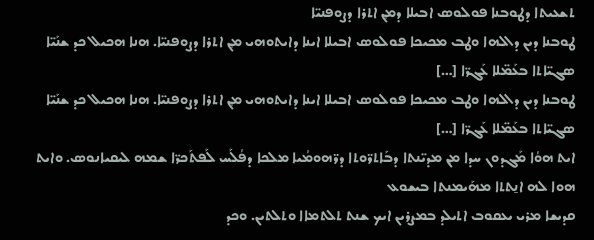ܬܫܥܝܬܐ ܕܛܘܒܢܐ ܦܘܠܘܣ ܐܒܝܠܐ ܕܡ݂ܢ ܐܬܪܐ ܕܨܘܦܢܝ̈ܐ
ܛܘܒܢܐ ܕܝܢ ܕܐܠܗܐ ܘܛܒ ܡܟܝܟܐ ܦܘܠܘܣ ܐܒܝܠܐ ܐܝܢܐ ܕܐܝܬܘܗܝ ܡ݂ܢ ܐܬܪܐ ܕܨܘܦܢܝ̈ܐ. ܗܢܐ ܗܟܝܠ ܟܕ ܫܢܰܝ̈ܐ ܣܓܝ̈ܐܬܐ ܒܥܰܡ̈ܠܐ ܥܰܓܪ̈ܐ […]
ܛܘܒܢܐ ܕܝܢ ܕܐܠܗܐ ܘܛܒ ܡܟܝܟܐ ܦܘܠܘܣ ܐܒܝܠܐ ܐܝܢܐ ܕܐܝܬܘܗܝ ܡ݂ܢ ܐܬܪܐ ܕܨܘܦܢܝ̈ܐ. ܗܢܐ ܗܟܝܠ ܟܕ ܫܢܰܝ̈ܐ ܣܓܝ̈ܐܬܐ ܒܥܰܡ̈ܠܐ ܥܰܓܪ̈ܐ […]
ܐܝܬ ܗܘܳܐ ܡܰܓܕܘܢ ܚܕܐ ܡ݂ܢ ܡܕܝ̈ܢܬܐ ܕܒܰܐܬܪ̈ܘܬܐ ܕܪ̈ܗܘܡܳܝܐ ܡܠܟܐ ܕܦܳܠܰܚ ܠܰܦܬܰܟܪ̈ܐ ܫܡܗ ܠܝܩܝܐܢܘܣ. ܘܐܝܬ ܗܘܐ ܠܗ ܐܢ̱ܬܬܐ ܡܗܰܝܡܢܬܐ ܒܝܫܘܥ
ܩܕܝܫܐ ܡܪܝ ܝܥܩܘܒ ܐܬܝܠܕ ܒܡܨܪܝܢ ܐܝܟ ܫܢܬ ܬܠܬܡܐܐ ܘܬܠܬܝܢ. ܘܟܕ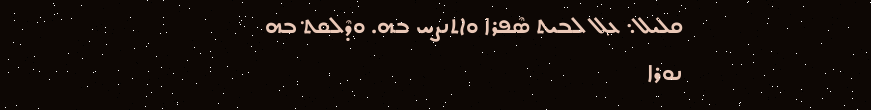ܩܠܝܠ܆ ܥ݂ܠ ܠܒܝܬ ܣܶܦܪܐ ܘܐܬܢܨܚ ܒܗ. ܘܕܶܠܩܬ݀ ܒܗ ܢܘܪܐ